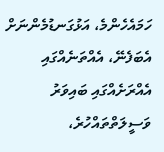ހަމައެހެންމެ، އަޅުގަނޑުމެންނަށް އެބަފެނޭ، އެއްތަނެއްގައި އެއްރަށެއްގައި ބައިވަރު ވަސީލަތްތައްހުރެ،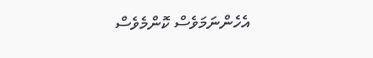އެހެންނަމަވެސް ކޮންމެވެސް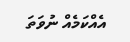އެއްކަމެއް ނުވަތަ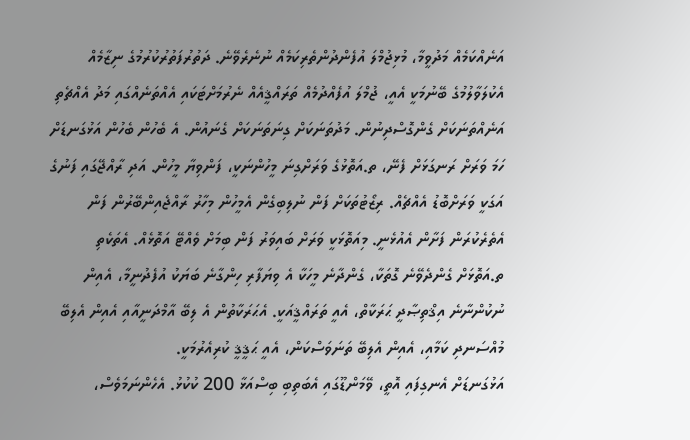އަނެއްކަމެއް މަދުވީމާ، މުޅިޖުމްލަ އުފެންދުންތެރިކަމެއް ނުނެރެވޭނެ. ދަތުރުފަތުރުކުރުމުގެ ނިޒާމެއް އެކުލަވާލުމުގެ ބޭނުމަކީ އެއީ، ޖުމްލަ އުފެއްދުމެއް ތަރައްޤީއެއް ނެރުމަށްޓަކައި އެއްތަނެއްގައި މަދު އެއްޗެތި އަނެއްތަނަކަށް ގެންގޮސްދިނުން. މަދުތަނަކަށް ގިނަތަނަކަށް ގެނައުން. އެ ބެހުން ބެހުން އަޅުގަނޑަށް ހަމަ ވަރަށް ރަނގަޅަށް ފެނޭ، ތ.އަތޮޅުގެ ވަރަށްގިނަ މީހުންނަކީ، ފަންވިޔާ މީހުން. އަދި ރާއްޖޭގައި ފަނުގެ އަގަކީ ވަރަށްބޮޑު އެއްޗެއް. ރިޒޯޓުތަކަށް ފަން ނުލިބިގެން އެމީހުން މިހާރު ރާއްޖެއިންބޭރުން ފަން އެތެރެކުރަން ފަށާން އެއުޅެނީ. މިއަތޮޅަކީ ވަރަށް ބައިވަރު ފަން ބިމަށް ވެއްޓޭ އަތޮޅެއް. އެތަކެތި ތ.އަތޮޅަށް ގެންދެވޭނެ ގޮތަކާ، ގެންދާނެ މީހަކާ އެ ވިޔަފާރި ހިންގާނެ ބަޔަކު އުފެދުނީމާ، އެއިން ނުކުންނާނެ އިޤްތިޞާދީ ޙަރަކާތް، އެއީ ތަރައްޤީއަކީ. އެޙަރަކާތުން އެ ލިބޭ އާމްދަނީއާއި އެއިން އެލިބޭ މުއްސަނދި ކަމާއި، އެއިން އެލިބޭ ތަނަވަސްކަން، އެއީ ޙަޤީޤީ ކުރިއެރުމަކީ.
އަޅުގަނޑަށް އެނގިފައި އޮތީ، ވޭމަންޑޫގައި އެބަތިބި ބިސްއަޅާ 200 ކުކުޅު. އެހެންނަމަވެސް،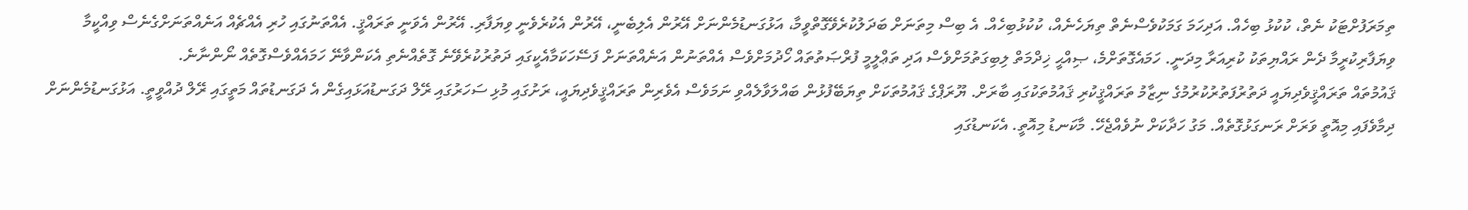ތިމަރަފުށްޓަކު ނެތް، ކުކުޅު ބިހެއް. އަދިހަމަ ގަމަކުވެސްނެތް ތިޔަހެނެއް، ކުކުޅުބިހެއް. އެ ބިސް މިތަނަށް ބަދަލުކުރެވޭގޮތްވީމާ، އަޅުގަނޑުމެންނަށް އޭރުން އެލިބެނީ، އޭރުން އެކުރެވެނީ ވިޔަފާރި. އޭރުން އެވަނީ ތަރައްޤީ. އެއްތަނުގައި ހުރި އެއްޗެއް އަނެއްތަނަށްގެނެސް ވިއްކީމާ ވިޔަފާރިކުރީމާ ދެން ރައްޔިތަކު ކުރިއަރާ މިދަނީ. ހަމައެގޮތަށްމެ، ޞިއްޙީ ޚިދްމަތް ލިބިގަތުމަށްވެސް އަދި ތަޢްލީމީ ފުރްޞަތުތައް ހޯދުމަށްވެސް އެއްތަނުން އަނެއްތަނަށް ފަސޭހަކަމާއެކީގައި ދަތުރުކުރެވޭނެ ގޮތެއްނެތި އެކަންވާނޭ ހަމައެއްވެސްގޮތެއް ނޯންނާނެ.
ޤައުމުތައް ތަރައްޤީވެދިޔައީ ދަތުރުފަތުރުކުރުމުގެ ނިޒާމު ތަރައްޤީކުރި ޤައުމުތަކުގައި ބާރަށް. ޔޫރަޕްގެ ޤައުމުތަކަށް ތިޔަބޭފުޅުން ބައްލަވާލެއްވި ނަމަވެސް އެވެރިން ތަރައްޤީވެދިޔައީ، ރަށުގައި މުޅި ސަހަރުގައި ރޭލް ދަގަނޑުއަޅައިގެން އެ ދަގަނޑުތައް މަތީގައި ރޭލް ދުއްވީތީ. އަޅުގަނޑުމެންނަށް ދިމާވެފައި މިއޮތީ ވަރަށް ރަނގަޅުގޮތެއް. މަގު ހަދާކަށް ނުވެއްޖެހޭ. މާކަނޑު މިއޮތީ. އެކަނޑުގައި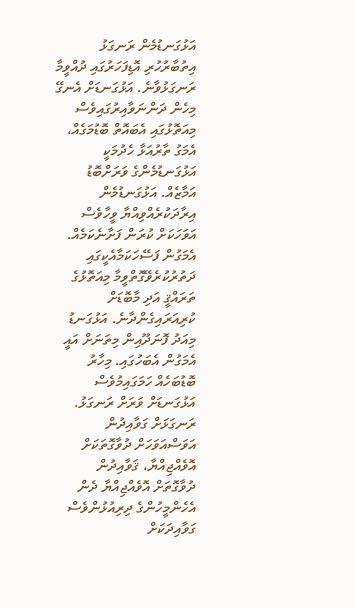އަޅުގަނޑުމެން ރަނގަޅު އިތުބާރުހުރި އޮޑިފަހަރުގައި ދުއްވީމާ ރަނގަޅުވާނެ. އަޅުގަނޑަށް އެނގޭ މިހެން ދަންނަވާއިރުގައިވެސް މިއަތޮޅުގައި އެބައޮތް ބޮޑުމަގެއް، އެމަގު ތާރުއަޅާ ހެދުމަކީ އަޅުގަނޑުމެންގެ ވަރަށްބޮޑު އަމާޒެއް. އަޅުގަނޑުމެން އިރާދަކުރެއްވިއްޔާ ވީހާވެސް އަވަހަކަށް ކުރަން ފަށާނެކަމެއް. އެމަގުން ފަސޭހަކަމާއެކީގައި ދަތުރުކުރެވޭގޮތްވީމާ މިއަތޮޅުގެ ތަރައްޤީ އަދި މާބޮޑަށް ކުރިއަރައިގެންދާނެ. އަޅުގަނޑު މިއަދު ފޮނަދޫއިން މިތަނަށް އައީ އެމަގުން އެބަހުގައި. މިހާރު ބޮޑުބަހެއް ހަމަގައިމުވެސް އަޅުގަނޑަށް ވަރަށް ރަނގަޅު. ރަނގަޅަށް ގަވާއިދުން އަވަސްއަވަހަށް ދުވާގޮތަކަށް އޮވެއްޖިއްޔާ، ޤަވާއިދުން ދުވާގޮތަށް އޮވެއްޖިއްޔާ ދެން އެހެންމީހުންގެ ދިރިއުޅުންވެސް ގަވާއިދަކަށް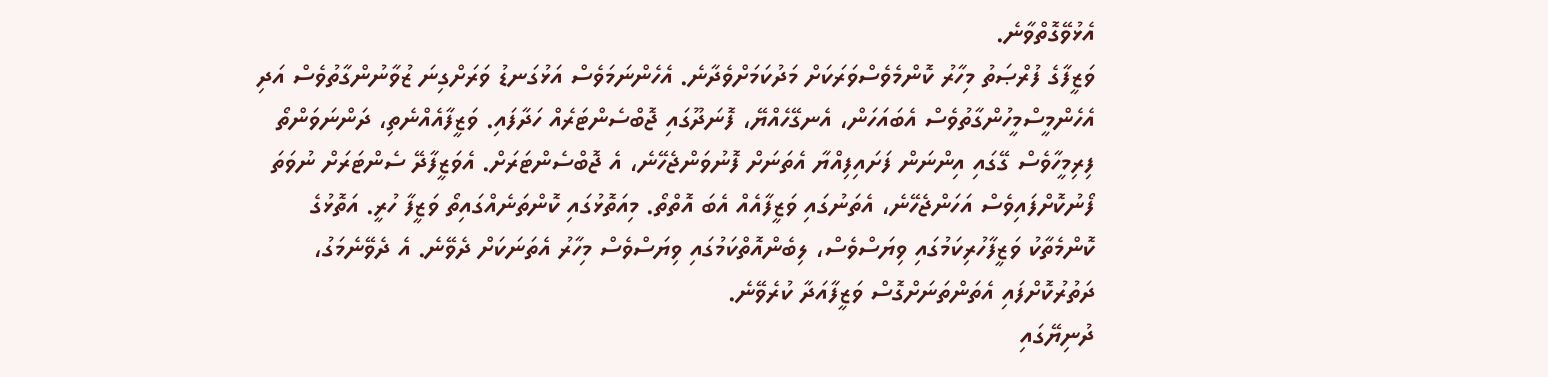އެޅުވޭގޮތްވާނެ.
ވަޒީފާގެ ފުރްޞަތު މިހާރު ކޮންމެވެސްވަރަކަށް މަދުކަމަށްވެދާނެ. އެހެންނަމަވެސް އަޅުގަނޑު ވަރަށްގިނަ ޒުވާނުންގާތުވެސް އަދި އެހެންމީސްމީހުންގާތުވެސް އެބައަހަން، އެނގޭހެއްޔޭ، ފޮނަދޫގައި ޖޮބްސެންޓަރެއް ހަދާފައި. ވަޒީފާއެއްނެތި، ދަންނަވަންތޯ ފިރިމީހާވެސް ގޭގައި އިންނަން ފަށައިފިއްޔާ އެތަނަށް ފޮނުވަންޖެހޭނެ، އެ ޖޮބްސެންޓަރަށް. އެވަޒީފާދޭ ސެންޓަރަށް ނުވަތަ ފޯނުކޮށްފައިވެސް އަހަންޖެހޭނެ، އެތަނުގައި ވަޒީފާއެއް އެބަ އޮތްތޯ. މިއަތޮޅުގައި ކޮންތަނެއްގައިތޯ ވަޒީފާ ހުރީ. އަތޮޅުގެ ކޮންމެތާކު ވަޒީފާހުރިކަމުގައި ވިޔަސްވެސް، ލިބެންއޮތްކަމުގައި ވިޔަސްވެސް މިހާރު އެތަނަކަށް ދެވޭނެ. އެ ދެވޭނެމަގު، ދަތުރުކޮށްފައި އެތަންތަނަށްގޮސް ވަޒީފާއަދާ ކުރެވޭނެ.
ދުނިޔޭގައި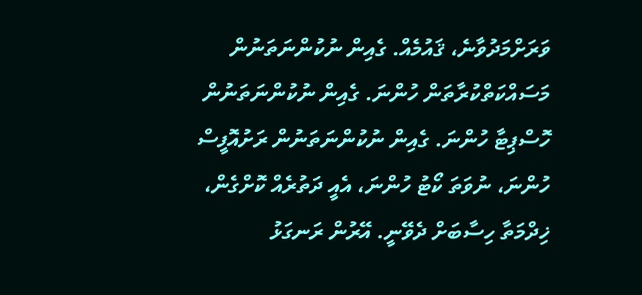ވަރަށްމަދުވާނެ، ޤައުމެއް. ގެއިން ނުކުންނަތަނުން މަސައްކަތްކުރާތަން ހުންނަ. ގެއިން ނުކުންނަތަނުން ހޮސްޕިޓާ ހުންނަ. ގެއިން ނުކުންނަތަނުން ރަށުއޮފީސް ހުންނަ، ނުވަތަ ކޯޓު ހުންނަ، އެއީ ދަތުރެއް ކޮށްގެން، ޚިދްމަތާ ހިސާބަށް ދެވޭނީ. އޭރުން ރަނގަޅު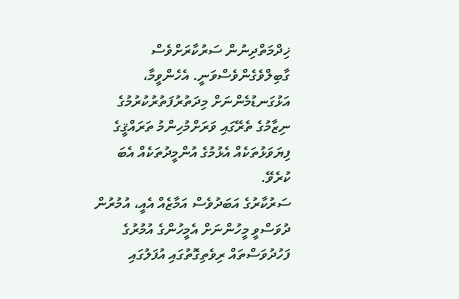ޚިދްމަތްދިނުން ސަރުކާރަށްވެސް ގާބިލްވެގެންވެސްވަނީ. އެހެންވީމާ، އަޅުގަނޑުމެންނަށް މިދަތުރުފަތުރުކުރުމުގެ ނިޒާމުގެ ތެރޭގައި ވަރަށްމުހިންމު ތަރައްޤީގެ ފިޔަވަޅުތަކެއް އެޅުމުގެ އުންމީދުތަކެއް އެބަ ކުރެވޭ.
ސަރުކާރުގެ އަބަދުވެސް އަމާޒެއް އެއީ، އުމުރުން ދުވަސްވީ މީހުންނަށް އެމީހުންގެ އުމުރުގެ ފަހުދުވަސްތައް ރިވެތިގޮތުގައި އުފަލުގައި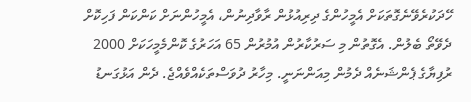ހޭދަކުރެވޭނެގޮތަކަށް އެމީހުންގެ ދިރިއުޅުން ރާވާދިނުން، އެމީހުންނަށް ކަންކަން ފަހިކޮށް ދެވޭތޯ ބެލުން. އެގޮތުން މި ސަރުކާރުން އުމުރުން 65 އަހަރުގެ ކޮންމެމީހަކަށް 2000 ރުފިޔާގެ ޕެންޝަނެއް ދެމުން މިއަންނަނީ. މިހާރު ދުވަސްތަކެއްވެއްޖެ. ދެން އަޅުގަނޑު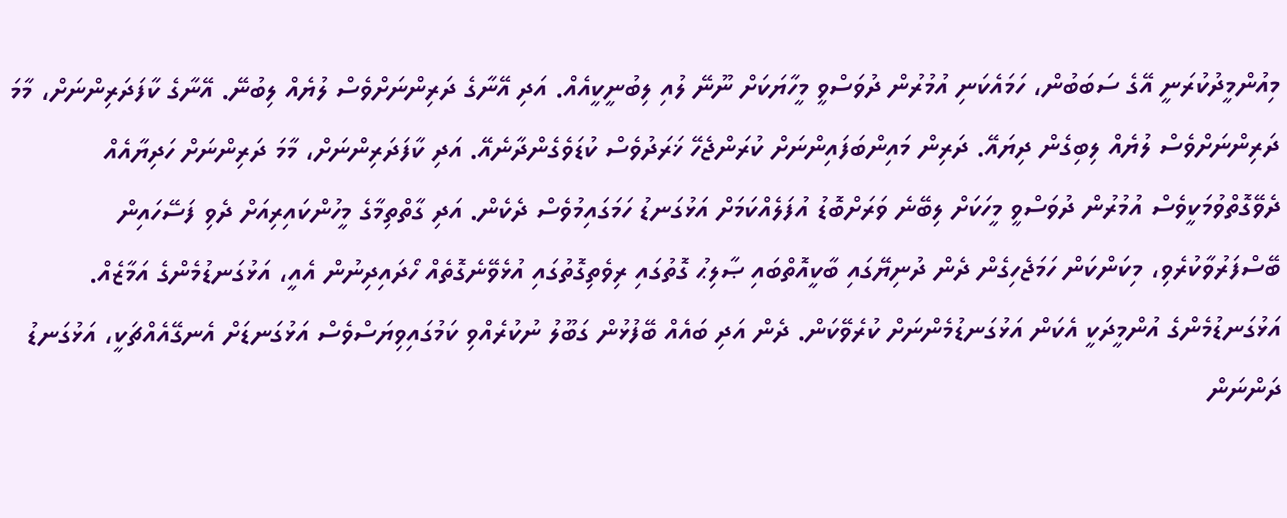މިއުންމީދުކުރަނީ އޭގެ ސަބަބުން، ހަމައެކަނި އުމުރުން ދުވަސްވީ މީހާޔަކަށް ނޫނޭ ލުއި ލިބުނީކީއެއް. އަދި އޭނާގެ ދަރިންނަށްވެސް ލުޔެއް ލިބުނޭ. އޭނާގެ ކާފަދަރިންނަށް، މާމަ ދަރިންނަށްވެސް ލުޔެއް ލިބިގެން ދިޔައޭ. ދަރިން މައިންބަފައިންނަށް ކުރަންޖެހޭ ޚަރަދުވެސް ކުޑަވެގެންދާނެއޭ. އަދި ކާފަދަރިންނަށް، މާމަ ދަރިންނަށް ހަދިޔާއެއް ދެވޭގޮތްވުމަކީވެސް އުމުރުން ދުވަސްވީ މީހަކަށް ލިބޭނެ ވަރަށްބޮޑު އުފަލެއްކަމަށް އަޅުގަނޑު ހަމަގައިމުވެސް ދެކެން. އަދި ގާތްތިމާގެ މީހުންކައިރިއަށް ދެވި ފަސޭހައިން ބޭސްފަރުވާކުރެވި، މިކަންކަން ހަމަޖެހިގެން ދެން ދުނިޔޭގައި ބާކީއޮތްބައި ޞާލިޙު ގޮތުގައި ރިވެތިގޮތުގައި އުޅެވޭނެގޮތެއް ހޯދައިދިނުން އެއީ، އަޅުގަނޑުމެންގެ އަމާޒެއް. އަޅުގަނޑުމެންގެ އުންމީދަކީ އެކަން އަޅުގަނޑުމެންނަށް ކުރެވޭކަން. ދެން އަދި ބައެއް ބޭފުޅުން ގަބޫލު ނުކުރެއްވި ކަމުގައިވިޔަސްވެސް އަޅުގަނޑަށް އެނގޭއެއްޗަކީ، އަޅުގަނޑު ދަންނަން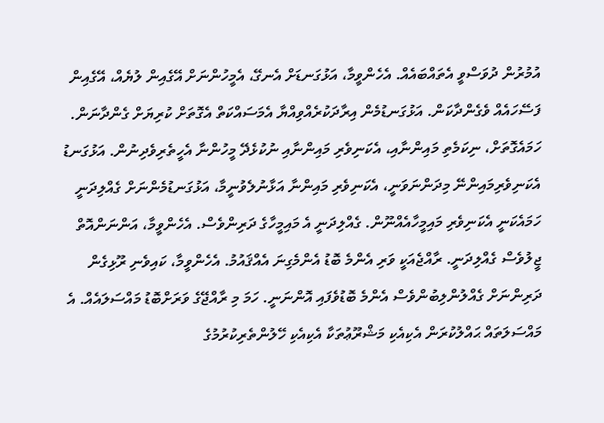އުމުރުން ދުވަސްވީ އެތައްބައެއް. އެހެންވީމާ، އަޅުގަނޑަށް އެނގޭ، އެމީހުންނަށް އޭގެއިން ލުޔެއް، އޭގެއިން ފަސޭހައެއް ވެގެންދާކަން. އަޅުގަނޑުމެން އިރާދަކުރެއްވިއްޔާ އެމަސައްކަތް އެގޮތަށް ކުރިޔަށް ގެންދާނަން.
ހަމައެގޮތަށް، ނިކަމެތި މައިންނާއި، އެކަނިވެރި މައިންނާއި ނުކުޅެދޭ މީހުންނާ އެހީތެރިވެދިނުން. އަޅުގަނޑު އެކަނިވެރިމައިންނޭ މިދަންނަވަނީ، އެކަނިވެރި މައިންނާ އަޅާނުލެވުނީމާ، އަޅުގަނޑުމެންނަށް ގެއްލިދަނީ ހަމައެކަނީ އެކަނިވެރި މައިމީހާއެއްނޫން. ގެއްލިދަނީ އެ މައިމީހާގެ ދަރިންވެސް. އެހެންވީމާ، އަންނަންއޮތް ޖީލުވެސް ގެއްލިދަނީ. ރާއްޖެއަކީ ވަރި އެންމެ ބޮޑު އެންމެގިނަ އެއްޤައުމު. އެހެންވީމާ، ކައިވެނި ރޫޅިގެން ދަރިންނަށް ގެއްލުންލިބުންވެސް އެންމެ ބޮޑުވެފައި އޮންނަނީ. ހަމަ މި ރާއްޖޭގެ ވަރަށްބޮޑު މައްސަލައެއް. އެ މައްސަލަތައް ޙައްލުކުރަން އެކިއެކި މަޝްރޫޢުތަކާ އެކިއެކި ހޭލުންތެރިކުރުމުގެ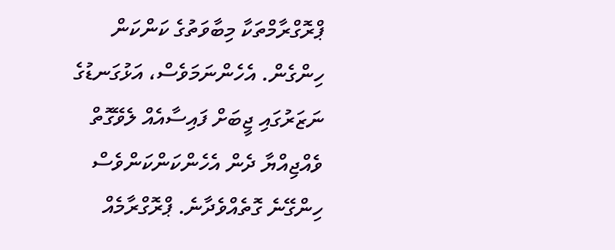ޕްރޮގްރާމްތަކާ މިބާވަތުގެ ކަންކަން ހިންގެން. އެހެންނަމަވެސް، އަޅުގަނޑުގެ ނަޒަރުގައި ޖީބަށް ފައިސާއެއް ލެވޭގޮތް ވެއްޖިއްޔާ ދެން އެހެންކަންކަންވެސް ހިންގޭނެ ގޮތެއްވެދާނެ. ޕްރޮގްރާމެއް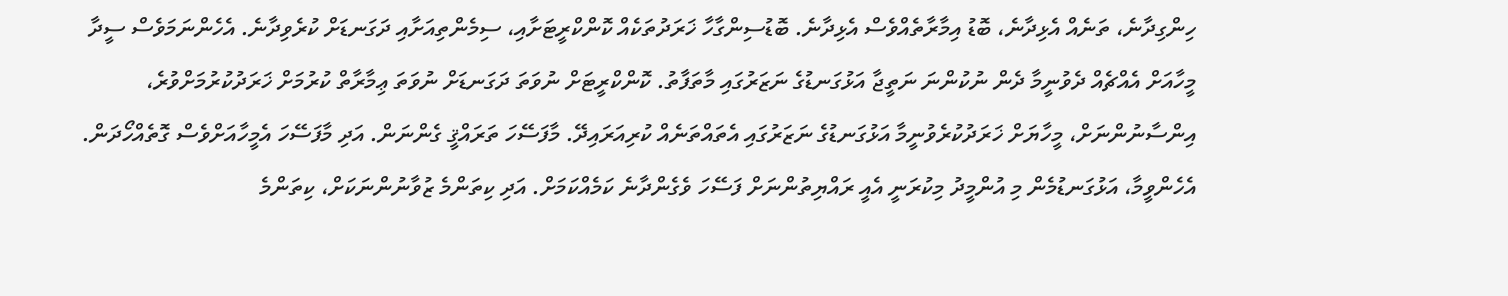ހިންގިދާނެ، ތަނެއް އެޅިދާނެ، ބޮޑު އިމާރާތެއްވެސް އެޅިދާނެ. ބޮޑުސިންގާހާ ޚަރަދުތަކެއް ކޮންކްރީޓަށާއި، ސިމެންތިއަށާއި ދަގަނޑަށް ކުރެވިދާނެ. އެހެންނަމަވެސް ސީދާ މީހާއަށް އެއްޗެއް ދެވުނީމާ ދެން ނުކުންނަ ނަތީޖާ އަޅުގަނޑުގެ ނަޒަރުގައި މާތަފާތު. ކޮންކްރީޓަށް ނުވަތަ ދަގަނޑަށް ނުވަތަ ޢިމާރާތް ކުރުމަށް ޚަރަދުކުރުމަށްވުރެ، އިންސާނުންނަށް، މީހާޔަށް ޚަރަދުކުރެވުނީމާ އަޅުގަނޑުގެ ނަޒަރުގައި އެތައްތަނެއް ކުރިއަރައިދޭ. މާފަސޭހަ ތަރައްޤީ ގެންނަން. އަދި މާފަސޭހަ އެމީހާއަށްވެސް ގޮތެއްހޯދަން. އެހެންވީމާ، އަޅުގަނޑުމެން މި އުންމީދު މިކުރަނީ އެއީ ރައްޔިތުންނަށް ފަސޭހަ ވެގެންދާނެ ކަމެއްކަމަށް. އަދި ކިތަންމެ ޒުވާނުންނަކަށް، ކިތަންމެ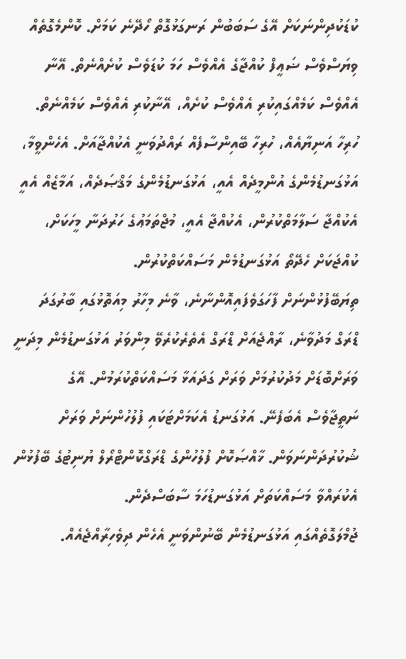ކުޑަކުދިންނަކަށް އޭގެ ސަބަބުން ރަނގަޅުގޮތް ހޯދޭނެ ކަމަށް. ކޮންމެގޮތެއް ވިޔަސްވެސް ޟަޢީފް ކުއްޖާގެ އެއްވެސް ހަމަ ކުޑަވެސް ކުށެއްނެތް. އޭނާ އެއްވެސް ކަމެއްގައިކުރި އެއްވެސް ކުށެއް، އޭނާކުރި އެއްވެސް ކަމެއްނެތް. ހުރިހާ އަނިޔާއެއް، ހުރިހާ ބޭއިންސާފެއް ރައްދުވަނީ އެކުއްޖާއަށް. އެހެންވީމާ، އަޅުގަނޑުމެންގެ އުންމީދެއް އެއީ، އަޅުގަނޑުމެންގެ މަޤްޞަދެއް، އަމާޒެއް އެއީ އެކުއްޖާ ސަލާމަތްކުރުން، އެކުއްޖާ އެއީ، މުޖްތަމަޢުގެ ހަރުދަނާ މީހަކަށް، ކުއްޖަކަށް ހެދޭތޯ އަޅުގަނޑުމެން މަސައްކަތްކުރުން.
ތިޔަބޭފުޅުންނަށް ފާހަގަވެފައިއޮންނާނެ، ވާނެ މިހާރު މިއަތޮޅުގައި ބާރުގަދަ ޑްރަގް މަދުވާނެ، ރާއްޖެއަށް ޑްރަގް އެތެރެކުރެވޭ މިންވަރު އަޅުގަނޑުމެން މިދަނީ ވަރަށްބޮޑަށް މަދުކުރުމަށް ވަރަށް ގަދައަޅާ މަސައްކަތްކުރަމުން. އޭގެ ނަތީޖާވެސް އެބަފެނޭ. އަޅުގަނޑު އެކަމަށްޓަކައި ފުލުހުންނަށް ވަރަށް ޝުކުރުދަންނަވަން. ޚާއްޞަކޮށް ފުލުހުންގެ ޑްރަގްކޮންޓްރޯލް ޔުނިޓުގެ ބޭފުޅުން އެކުރައްވާ މަސައްކަތަށް އަޅުގަނޑުހަމަ ސާބަސްދެން.
ޖުމްލަގޮތެއްގައި އަޅުގަނޑުމެން ބޭނުންވަނީ އެހެން ދިވެހިރާއްޖެއެއް.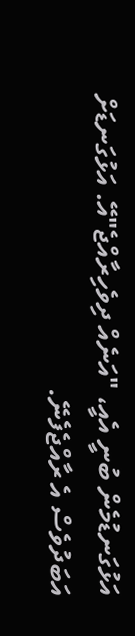އަޅުގަނޑުމެން ބުނީ އެއީ، "އަނެއް ދިވެހިރާއްޖެ"އޭ. އަޅުގަނޑަށް އަބަދުވެސް އެ ރާއްޖެފެނޭ.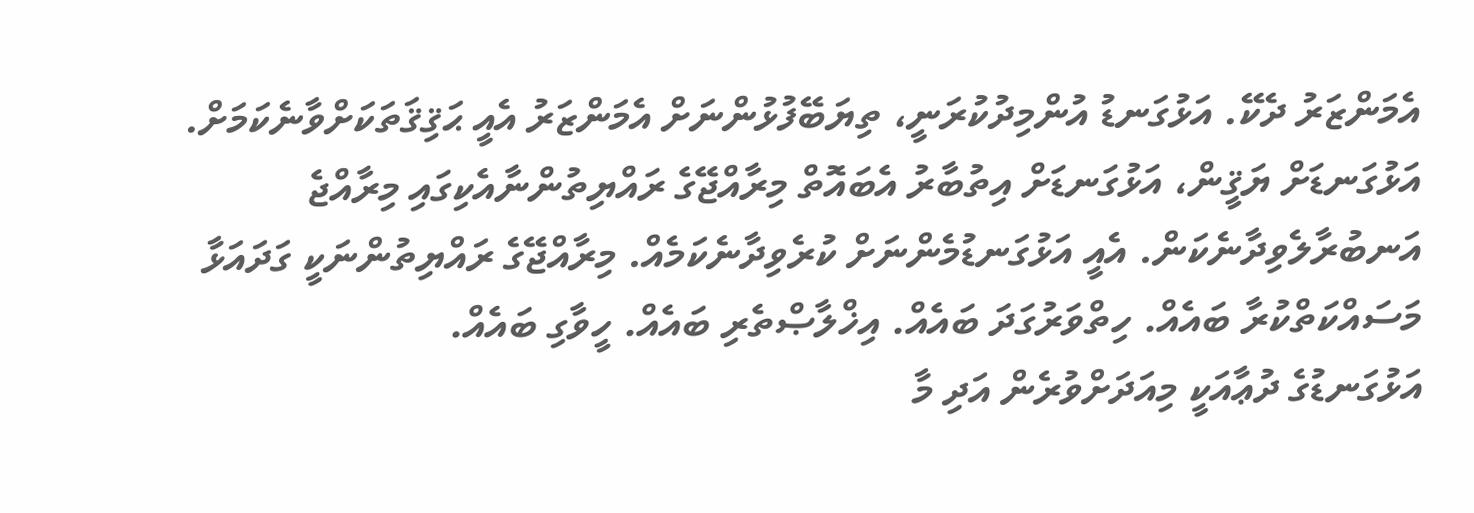އެމަންޒަރު ދެކޭ. އަޅުގަނޑު އުންމިދުކުރަނީ، ތިޔަބޭފުޅުންނަށް އެމަންޒަރު އެއީ ޙަޤިޤަތަކަށްވާނެކަމަށް. އަޅުގަނޑަށް ޔަޤީން، އަޅުގަނޑަށް އިތުބާރު އެބައޮތް މިރާއްޖޭގެ ރައްޔިތުންނާއެކިގައި މިރާއްޖެ އަނބުރާލެވިދާނެކަން. އެއީ އަޅުގަނޑުމެންނަށް ކުރެވިދާނެކަމެއް. މިރާއްޖޭގެ ރައްޔިތުންނަކީ ގަދައަޅާ މަސައްކަތްކުރާ ބައެއް. ހިތްވަރުގަދަ ބައެއް. އިޚްލާޞްތެރި ބައެއް. ހީވާގި ބައެއް.
އަޅުގަނޑުގެ ދުޢާއަކީ މިއަދަށްވުރެން އަދި މާ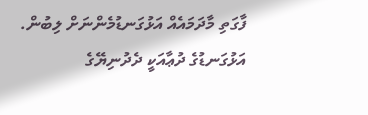ފާގަތި މާދަމައެއް އަޅުގަނޑުމެންނަށް ލިބުން. އަޅުގަނޑުގެ ދުޢާއަކީ ދެދުނިޔޭގެ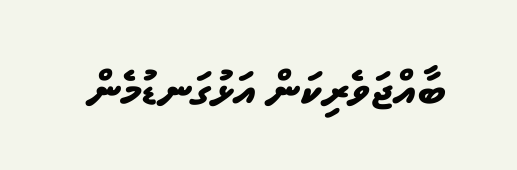ބާއްޖަވެރިކަން އަޅުގަނޑުމެން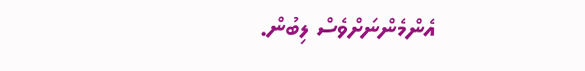އެންމެންނަށްވެސް ލިބުން.